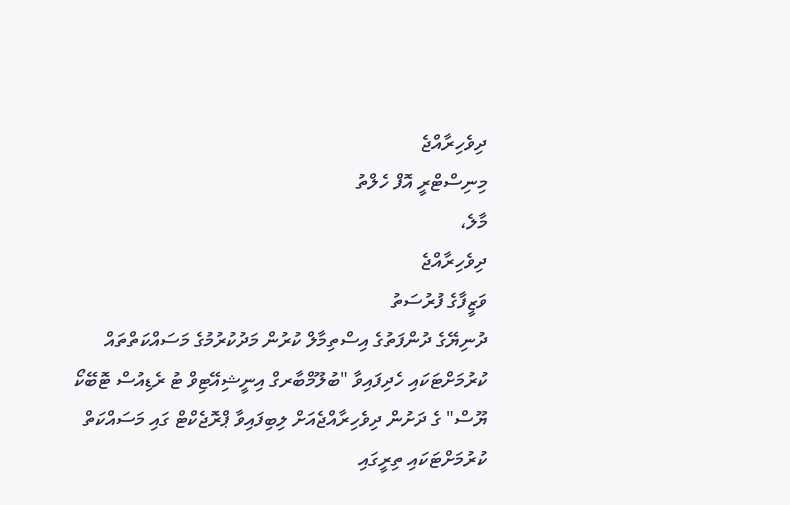ދިވެހިރާއްޖެ
މިނިސްޓްރީ އޮފް ހެލްތު
މާލެ،
ދިވެހިރާއްޖެ
ވަޒީފާގެ ފުރުސަތު
ދުނިޔޭގެ ދުންފަތުގެ އިސްތިމާލް ކުރުން މަދުކުރުމުގެ މަސައްކަތްތައް ކުރުމަށްޓަކައި ހެދިފައިވާ "ބުލޫމްބާރގް އިނީޝިއޭޓިވް ޓު ރެޑިއުސް ޓޮބޭކޯ ޔޫސް" ގެ ދަށުން ދިވެހިރާއްޖެއަށް ލިބިފައިވާ ޕްރޮޖެކްޓް ގައި މަސައްކަތް ކުރުމަށްޓަކައި ތިރީގައި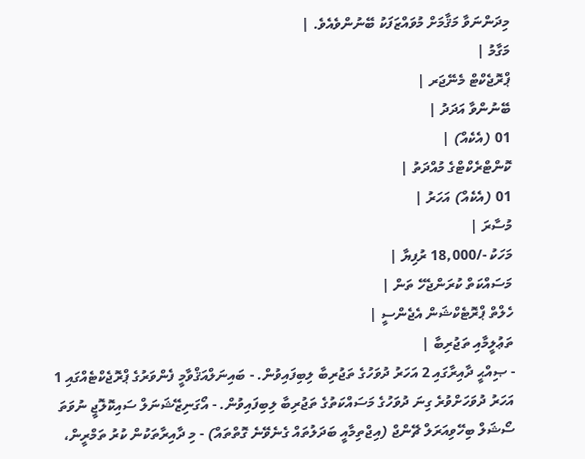މިދަންނަވާ މަޤާމަށް މުވައްޒަފަކު ބޭނުންވެއެވެ. |
މަގާމު |
ޕްރޮޖެކްޓް މެނޭޖަރ |
ބޭނުންވާ އަދަދު |
01 (އެކެއް) |
ކޮންޓްރެކްޓްގެ މުއްދަތު |
01 (އެކެއް) އަހަރު |
މުސާރަ |
މަހަކު -/18,000 ރުފިޔާ |
މަސައްކަތް ކުރަންޖެހޭ ތަން |
ހެލްތް ޕްރޮޓެކްޝަން އެޖެންސީ |
ތަޢުލީމާއި ތަޖުރިބާ |
- ޞިއްޙީ ދާއިރާގައި 2 އަހަރު ދުވަހުގެ ތަޖުރިބާ ލިބިފައިވުން. - ބައިނަލްއަޤްވާމީ ފެންވަރުގެ ޕްރޮޖެކްޓެއްގައި 1 އަހަރު ދުވަހަށްވުރެ ގިނަ ދުވަހުގެ މަސައްކަތުގެ ތަޖުރިބާ ލިބިފައިވުން. - އޯގަނިޒޭޝަނަލް ސައިކޮލޮޖީ ނުވަތަ ސޯޝަލް ބިހޭވިއަރަލް ޗޭންޖް (އިޖްތިމާއީ ބަދަލުތައް ގެނެވޭނެ ގޮތްތައް) - މި ދާއިރާތަކުން ކުރު ތަމްރީން،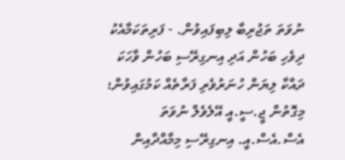ނުވަތަ ތަޖުރިބާ ލިބިފައިވުން. - ފަރިތަކަމާއެކު ދިވެހި ބަހުން އަދި އިނގިރޭސި ބަހުން ވާހަކަ ދައްކާ ލިޔަން ހުނަރުވެރި ފަރާތެއް ކަމުގައިވުން؛ މިގޮތުން ޖީ.ސީ.އީ އޭލެވެލް ނުވަތަ އެސް.އެސް.އީ. އިނގިރޭސި މިމާއްދާއިން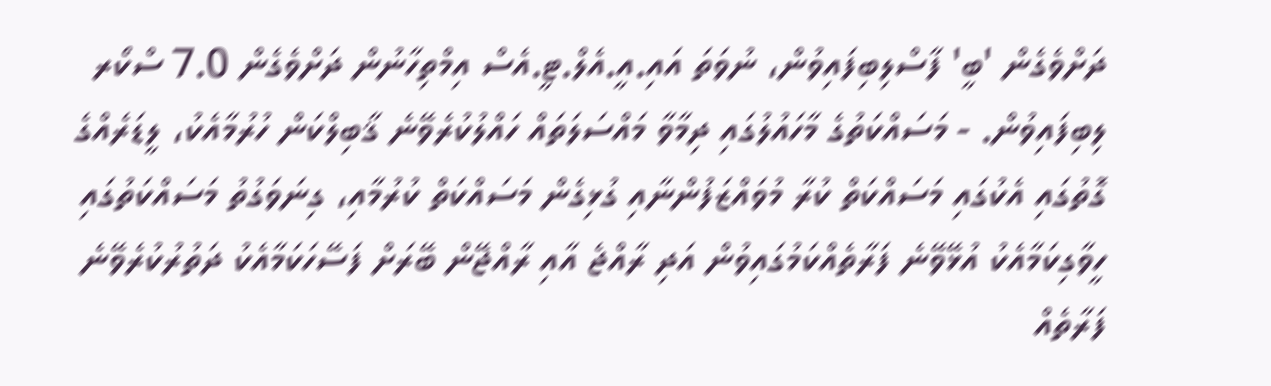ދަށްވެގެން 'ބީ' ފާސްލިބިފައިވުން، ނުވަތަ އައި.އީ.އެލް.ޓީ.އެސް އިމްތިހާނުން ދަށްވެގެން 7.0 ސްކޯރ ލިބިފައިވުން. - މަސައްކަތުގެ މާހައުލުގައި ދިމާވާ މައްސަލަތައް ހައްލުކުރެވޭނެ ޤާބިލްކަން ހުރުމާއެކު، ލީޑަރެއްގެ ގޮތުގައި އެކުގައި މަސައްކަތް ކުރާ މުވައްޒަފުންނާއި ގުޅިގެން މަސައްކަތް ކުރުމާއި، ގިނަވަގުތު މަސައްކަތުގައި ހީވާގިކަމާއެކު އުޅޭވޭނެ ފަރާތެއްކަމުގައިވުން އަދި ރާއްޖެ އާއި ރާއްޖޭން ބޭރަށް ފަސޭހަކަމާއެކު ދަތުރުކުރެވޭނެ ފަރާތެއް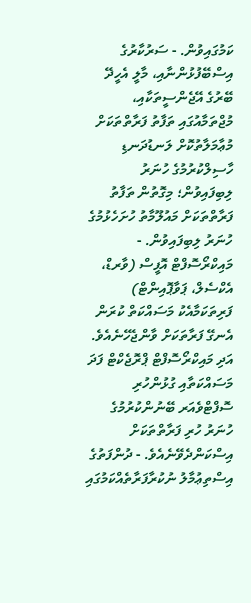ކަމުގައިވުން. - ސަރުކާރުގެ އިސްބޭފުޅުންނާއި، މާލީ އެހީދޭ ބޭރުގެ އޭޖެންސީތަކާއި، މުޖްތަމާއުގައި ތަފާތު ފަރާތްތަކަށް މުޢާމަލާތުކޮށް ލަނޑުދަނޑި ހާސިލްކުރުމުގެ ހުނަރު ލިބިފައިވުން؛ މިގޮތުން ތަފާތު ފަރާތްތަކަށް މައުލޫމާތު ހުށަހެޅުމުގެ ހުނަރު ލިބިފައިވުން. - މައިކްރޯސޮފްޓް އޮފީސް (ވާރޑް، އެކްސެލް، ޕަވާޕޮއިންޓް) ފަރިތަކަމާއެކު މަސައްކަތް ކުރަން އެނގޭ ފަރާތަކަށް ވާންޖެހޭނެއެވެ. އަދި މައިކްރޯސޮފްޓް ޕްރޮޖެކްޓް ފަދަ މަސައްކަތާއި ގުޅުންހުރި ސޮފްޓްވެއަރ ބޭނުންކުރުމުގެ ހުނަރު ހުރި ފަރާތްތަކަށް އިސްކަންދެވޭނެއެވެ. - ދުންފަތުގެ އިސްތިޢުމާލު ނުކުރާފަރާތެއްކަމުގައި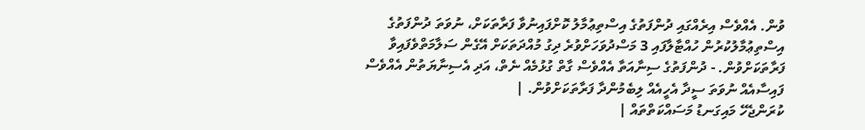ވުން. އެއްވެސް އިރެއްގައި ދުންފަތުގެ އިސްތިޢުމާލު ކޮށްފައިނުވާ ފަރާތަކަށް، ނުވަތަ ދުންފަތުގެ އިސްތިޢުމާލުކުރުން ހުއްޓާލާފައި 3 މަސްދުވަހަށްވުރެ ދިގު މުއްދަތަކަށް އޭގެން ސަލާމަތްވެފައިވާ ފަރާތަކަށްވުން. - ދުންފަތުގެ ސިނާއަތާ އެއްވެސް ގާތް ގުޅުމެއް ނެތް، އަދި އެސިނާޔަތުން އެއްވެސް ފައިސާއެއް ނުވަތަ ސީދާ އެހީއެއް ލިބެމުންދާ ފަރާތަކަށްވުން. |
ކުރަންޖެހޭ މައިގަނޑު މަސައްކަތްތައް |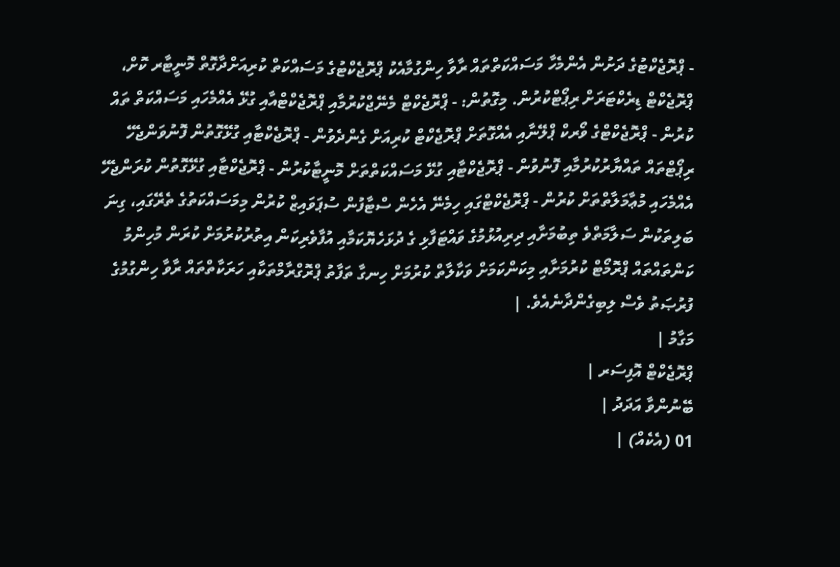- ޕްރޮޖެކްޓުގެ ދަށުން އެންމެހާ މަސައްކަތްތައް ރާވާ ހިންގުމާއެކު ޕްރޮޖެކްޓުގެ މަސައްކަތް ކުރިއަށްދާގޮތް މޮނީޓާރ ކޮށް، ޕްރޮޖެކްޓް ޑިރެކްޓަރަށް ރިޕޯޓްކުރުން. މިގޮތުން: - ޕްރޮޖެކްޓް މެނޭޖްކުރުމާއި ޕްރޮޖެކްޓްއާއި ގުޅޭ އެއްމެހައި މަސައްކަތް ތައް ކުރުން - ޕްރޮޖެކްޓްގެ ވޯރކް ޕްލޭނާއި އެއްގޮތަށް ޕްރޮޖެކްޓް ކުރިއަށް ގެންދެވުން - ޕްރޮޖެކްޓާއި ގުޅޭގޮތުން ފޮނުވަންޖެހޭ ރިޕޯޓްތައް ތައްޔާރުކުރުމާއި ފޮނުވުން - ޕްރޮޖެކްޓާއި ގުޅޭ މަސައްކަތްތަށް މޮނީޓާކުރުން - ޕްރޮޖެކްޓާއި ގުޅޭގޮތުން ކުރަންޖެހޭ އެއްމެހައި މުޢާމަލާތްތަށް ކުރުން - ޕްރޮޖެކްޓްގައި ހިމެނޭ އެހެން ސްޓާފުން ސުޕަވައިޒް ކުރުން މިމަސައްކަތުގެ ތެރޭގައި، ގިނަ ބަލިތަކުން ސަލާމަތްވެ ތިބުމަށާއި ދިރިއުޅުމުގެ ވައްޓަފާޅި ގެ ދުޅަހެޔޮކަމާއި އުފާވެރިކަން އިތުރުކުރުމަށް ކުރަން މުހިންމު ކަންތައްތައް ޕްރޮމޯޓް ކުރުމަށާއި މިކަންކަމަށް ވަކާލާތް ކުރުމަށް ހިނގާ ތަފާތު ޕްރޮގްރާމްތަކާއި ހަރަކާތްތައް ރާވާ ހިންގުމުގެ ފުރުޞަތު ވެސް ލިބިގެންދާނެއެވެ. |
މަގާމު |
ޕްރޮޖެކްޓް އޮފިސަރ |
ބޭނުންވާ އަދަދު |
01 (އެކެއް) |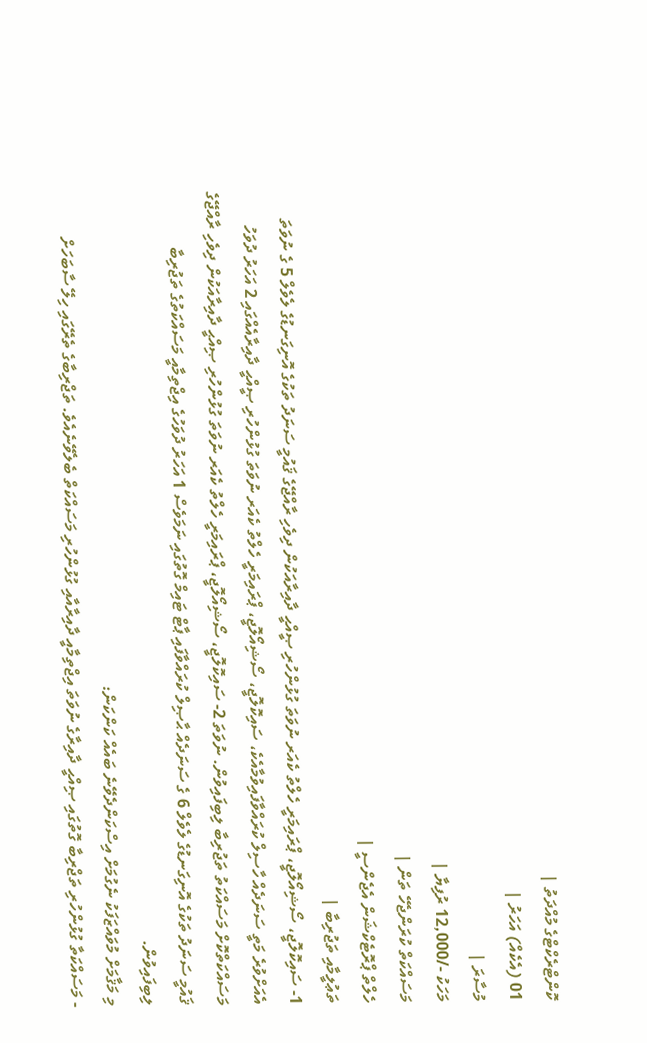ކޮންޓްރެކްޓްގެ މުއްދަތު |
01 (އެކެއް) އަހަރު |
މުސާރަ |
މަހަކު -/12,000 ރުފިޔާ |
މަސައްކަތް ކުރަންޖެހޭ ތަން |
ހެލްތް ޕްރޮޓެކްޝަން އެޖެންސީ |
ތަޢުލީމާއި ތަޖުރިބާ |
1- ސައިކޮލޮޖީ، ސޯޝިއޯލޮޖީ، ޕްރައިމަރީ ހެލްތު ކެއަރ ނުވަތަ ގުޅުންހުރި ޞީއްޙީ ދާއިރާއަކުން ދިވެހި ރާއްޖޭގެ ޤައުމީ ސަނަދު ތަކުގެ އޮނިގަނޑުގެ ލެވެލް 5 ގެ ނުވަތަ އެއަށްވުރެ މަތީ ސަނަދެއް ހާސިލް ކުރައްވާފައިވުމާއެކެ، ސައިކޮލޮޖީ، ސޯޝިއޯލޮޖީ، ޕްރައިމަރީ ހެލްތު ކެއަރ ނުވަތަ ގުޅުންހުރި ޞީއްޙީ ދާއިރާއެއްގައި 2 އަހަރު ދުވަހު މަސައްކަތްކޮށް މަސައްކަތު ތަޖުރިބާ ލިބިފައިވުން. ނުވަތަ 2- ސައިކޮލޮޖީ، ސޯޝިއޯލޮޖީ، ޕްރައިމަރީ ހެލްތު ކެއަރ ނުވަތަ ގުޅުންހުރި ޞިއްޙީ ދާއިރާއަކުން ދިވެހި ރާއްޖޭގެ ޤައުމީ ސަނަދު ތަކުގެ އޮނިގަނޑުގެ ލެވެލް 6 ގެ ސަނަދެއް ޙާޞިލް ކުރައްވާފައި ޕާޓް ޓައިމް ގޮތުގައި ނަމަވެސް 1 އަހަރު ދުވަހުގެ އިޖްތިމާއީ މަސައްކަތުގެ ތަޖުރިބާ ލިބިފައިވުން.
މި މަޤާމަށް މުވައްޒަފަކު ނެގުމަށް އިސްކަންދެވޭނެ ބައެއް ކަންކަން:
- މަސައްކަތާ ގުޅުންހުރި ތަޖްރިބާ ގޮތުގައި ޞިއްޙީ ދާއިރާގެ ނުވަތަ އިޖްތިމާއީ ދާއިރާއާއި ގުޅުންހުރި މަސައްކަތް ބެލެވޭނެއެވެ. ތަޖްރިބާގެ ތެރޭގައި ހިލޭ ސާބަހަށް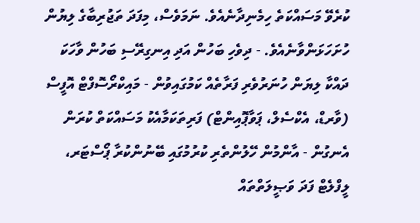ކުރެވޭ މަސައްކަތެ ހިމެނިދާނެއެވެ. ނަމަވެސް، މިފަދަ ތަޖުރިބާގެ ލިޔުން ހުށަހަޅަންވާނެއެވެ. - ދިވެހި ބަހުން އަދި އިނގިރޭސި ބަހުން ވާހަކަ ދައްކާ ލިޔަން ހުނަރުވެރި ފަރާތެއް ކަމުގައިވުން - މައިކްރޯސޮފްޓް އޮފީސް (ވާރޑް، އެކްސެލް، ޕަވާޕޮއިންޓް) ފަރިތަކަމާއެކު މަސައްކަތް ކުރަން އެނގުން - އާންމުން ހޭލުންތެރި ކުރުމުގައި ބޭނުންކުރާ ޕޯސްޓަރ، ލީފްލެޓް ފަދަ ވަޞީލަތްތައް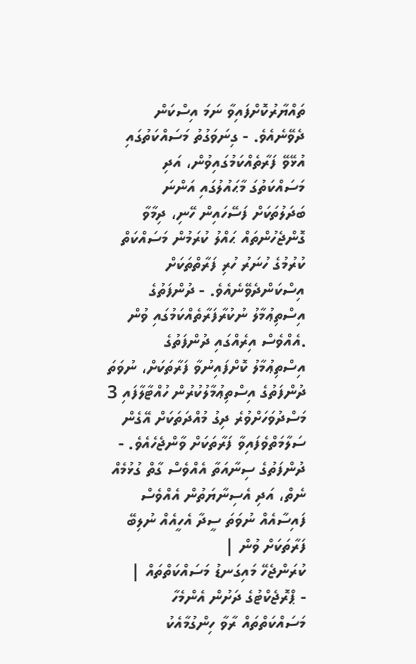ތައްޔާރުކޮށްފައިވާ ނަމަ އިސްކަން ދެވޭނެއެވެ. - ގިނަވަގުތު މަސައްކަތުގައި އުޅޭވޭ ފަރާތެއްކަމުގައިވުން، އަދި މަސައްކަތުގަ މާޙައުލުގައި އަންނަ ބަދަލުތަކަށް ފަސޭހައިން ހޭނި، ދިމާވާ ގޮންޖެހުންތައް ޙައްލު ކުރަމުން މަސައްކަތް ކުރުމުގެ ހުނަރު ހުރި ފަރާތްތަކަށް އިސްކަންދެވޭނެއެވެ. - ދުންފަތުގެ އިސްތިޢުމާލު ނުކުރާފަރާތެއްކަމުގައި ވުން .އެއްވެސް އިރެއްގައި ދުންފަތުގެ އިސްތިޢުމާލު ކޮށްފައިނުވާ ފަރާތަކަށް، ނުވަތަ ދުންފަތުގެ އިސްތިޢުމާލުކުރުން ހުއްޓާލާފައި 3 މަސްދުވަހަށްވުރެ ދިގު މުއްދަތަކަށް އޭގެން ސަލާމަތްވެފައިވާ ފަރާތަކަށް ވާންޖެހެއެވެ. - ދުންފަތުގެ ސިނާއަތާ އެއްވެސް ގާތް ގުޅުމެއް ނެތް، އަދި އެސިނާޔަތުން އެއްވެސް ފައިސާއެއް ނުވަތަ ސީދާ އެހީއެއް ނުލިބޭ ފަރާތަކަށް ވުން |
ކުރަންޖެހޭ މައިގަނޑު މަސައްކަތްތައް |
- ޕްރޮޖެކްޓުގެ ދަށުން އެންމެހާ މަސައްކަތްތައް ރާވާ ހިންގުމާއެކު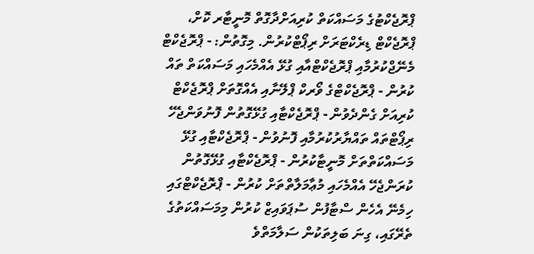ޕްރޮޖެކްޓުގެ މަސައްކަތް ކުރިއަށްދާގޮތް މޮނީޓާރ ކޮށް، ޕްރޮޖެކްޓް ޑިރެކްޓަރަށް ރިޕޯޓްކުރުން. މިގޮތުން: - ޕްރޮޖެކްޓް މެނޭޖްކުރުމާއި ޕްރޮޖެކްޓްއާއި ގުޅޭ އެއްމެހައި މަސައްކަތް ތައް ކުރުން - ޕްރޮޖެކްޓްގެ ވޯރކް ޕްލޭނާއި އެއްގޮތަށް ޕްރޮޖެކްޓް ކުރިއަށް ގެންދެވުން - ޕްރޮޖެކްޓާއި ގުޅޭގޮތުން ފޮނުވަންޖެހޭ ރިޕޯޓްތައް ތައްޔާރުކުރުމާއި ފޮނުވުން - ޕްރޮޖެކްޓާއި ގުޅޭ މަސައްކަތްތަށް މޮނީޓާކުރުން - ޕްރޮޖެކްޓާއި ގުޅޭގޮތުން ކުރަންޖެހޭ އެއްމެހައި މުޢާމަލާތްތަށް ކުރުން - ޕްރޮޖެކްޓްގައި ހިމެނޭ އެހެން ސްޓާފުން ސުޕަވައިޒް ކުރުން މިމަސައްކަތުގެ ތެރޭގައި، ގިނަ ބަލިތަކުން ސަލާމަތްވެ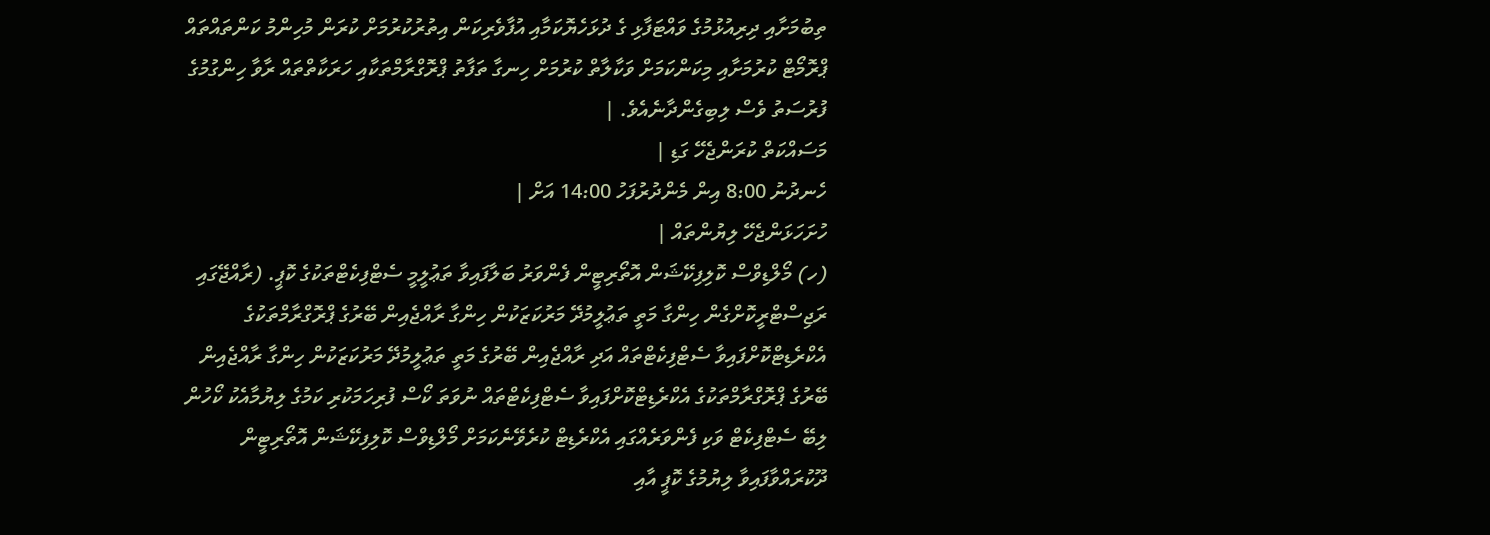ތިބުމަށާއި ދިރިއުޅުމުގެ ވައްޓަފާޅި ގެ ދުޅަހެޔޮކަމާއި އުފާވެރިކަން އިތުރުކުރުމަށް ކުރަން މުހިންމު ކަންތައްތައް ޕްރޮމޯޓް ކުރުމަށާއި މިކަންކަމަށް ވަކާލާތް ކުރުމަށް ހިނގާ ތަފާތު ޕްރޮގްރާމްތަކާއި ހަރަކާތްތައް ރާވާ ހިންގުމުގެ ފުރުސަތު ވެސް ލިބިގެންދާނެއެވެ. |
މަސައްކަތް ކުރަންޖެހޭ ގަޑި |
ހެނދުނު 8:00 އިން މެންދުރުފަހު 14:00 އަށް |
ހުށަހަޅަންޖެހޭ ލިޔުންތައް |
(ހ) މޯލްޑިވްސް ކޮލިފިކޭޝަން އޮތޯރިޓީން ފެންވަރު ބަލާފައިވާ ތަޢުލީމީ ސެޓްފިކެޓްތަކުގެ ކޮޕީ. (ރާއްޖޭގައި ރަޖިސްޓްރީކޮށްގެން ހިންގާ މަތީ ތަޢުލީމުދޭ މަރުކަޒަކުން ހިންގާ ރާއްޖެއިން ބޭރުގެ ޕްރޮގްރާމްތަކުގެ އެކްރެޑިޓްކޮށްފައިވާ ސެޓްފިކެޓްތައް އަދި ރާއްޖެއިން ބޭރުގެ މަތީ ތަޢުލީމުދޭ މަރުކަޒަކުން ހިންގާ ރާއްޖެއިން ބޭރުގެ ޕްރޮގްރާމްތަކުގެ އެކްރެޑިޓްކޮށްފައިވާ ސެޓްފިކެޓްތައް ނުވަތަ ކޯސް ފުރިހަމަކުރި ކަމުގެ ލިޔުމާއެކު ކޯހުން ލިބޭ ސެޓްފިކެޓް ވަކި ފެންވަރެއްގައި އެކްރެޑިޓް ކުރެވޭނެކަމަށް މޯލްޑިވްސް ކޮލިފިކޭޝަން އޮތޯރިޓީން ދޫކުރައްވާފައިވާ ލިޔުމުގެ ކޮޕީ އާއި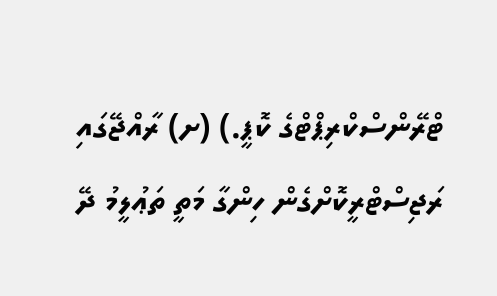ޓްރޭންސްކްރިޕްޓްގެ ކޮޕީ.) (ށ) ރާއްޖޭގައި ރަޖިސްޓްރީކޮށްގެން ހިންގާ މަތީ ތަޢުލީމު ދޭ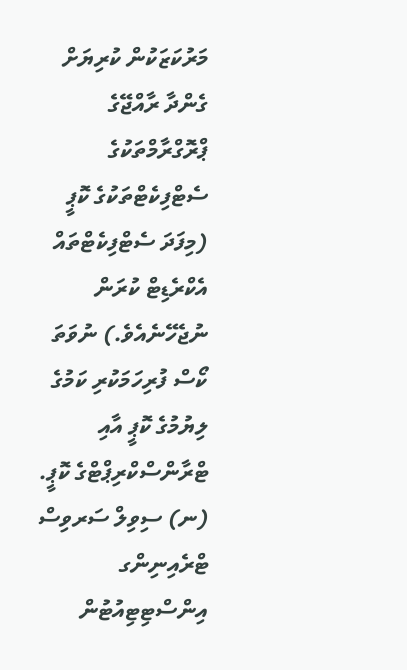މަރުކަޒަކުން ކުރިޔަށް ގެންދާ ރާއްޖޭގެ ޕްރޮގްރާމްތަކުގެ ސެޓްފިކެޓްތަކުގެ ކޮޕީ (މިފަދަ ސެޓްފިކެޓްތައް އެކްރެޑިޓް ކުރަން ނުޖެހޭނެއެވެ.) ނުވަތަ ކޯސް ފުރިހަމަކުރި ކަމުގެ ލިޔުމުގެ ކޮޕީ އާއި ޓްރާންސްކްރިޕްޓްގެ ކޮޕީ. (ނ) ސިވިލް ސަރވިސް ޓްރެއިނިންގ އިންސްޓިޓިއުޓުން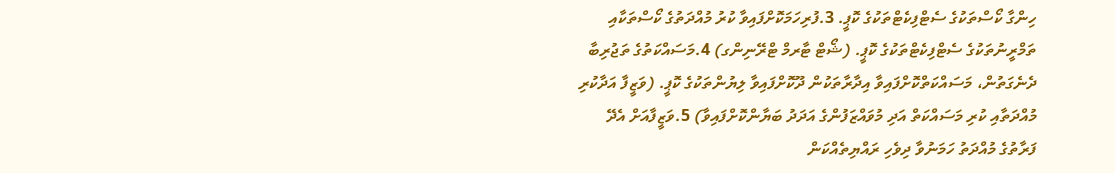ހިންގާ ކޯސްތަކުގެ ސެޓްފިކެޓްތަކުގެ ކޮޕީ. 3.ފުރިހަމަކޮށްފައިވާ ކުރު މުއްދަތުގެ ކޯސްތަކާއި ތަމްރީނުތަކުގެ ސެޓްފިކެޓްތަކުގެ ކޮޕީ. (ޝޯޓް ޓާރމް ޓްރޭނިންގ) 4.މަސައްކަތުގެ ތަޖުރިބާ ދެނެގަތުން، މަސައްކަތްކޮށްފައިވާ އިދާރާތަކުން ދޫކޮށްފައިވާ ލިޔުންތަކުގެ ކޮޕީ. (ވަޒީފާ އަދާކުރި މުއްދަތާއި ކުރި މަސައްކަތް އަދި މުވައްޒަފުންގެ އަދަދު ބަޔާންކޮށްފައިވާ) 5.ވަޒީފާއަށް އެދޭ ފަރާތުގެ މުއްދަތު ހަމަނުވާ ދިވެހި ރައްޔިތެއްކަން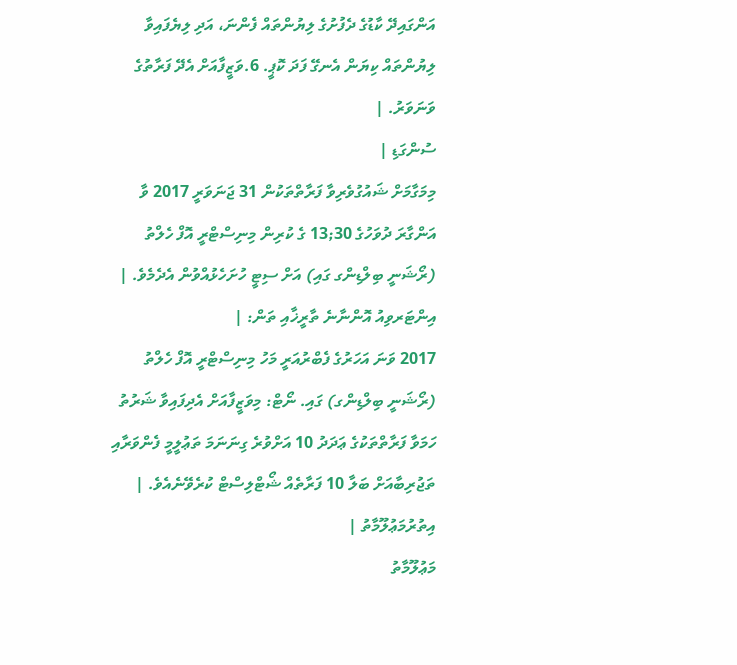އަންގައިދޭ ކާޑުގެ ދެފުށުގެ ލިޔުންތައް ފެންނަ، އަދި ލިޔެފައިވާ ލިޔުންތައް ކިޔަން އެނގޭ ފަދަ ކޮޕީ. 6.ވަޒީފާއަށް އެދޭ ފަރާތުގެ ވަނަވަރު. |
ސުންގަޑި |
މިމަގާމަށް ޝައުގުވެރިވާ ފަރާތްތަކުން 31 ޖަނަވަރީ 2017 ވާ އަންގާރަ ދުވަހުގެ 30;13 ގެ ކުރިން މިނިސްޓްރީ އޮފް ހެލްތު (ރޯޝަނީ ބިލްޑިންގ ގައި) އަށް ސިޓީ ހުށަހެޅުއްވުން އެދެމެވެ. |
އިންޓަރވިއު އޮންނާނެ ތާރީޚާއި ތަން: |
2017 ވަނަ އަހަރުގެ ފެބްރުއަރީ މަހު މިނިސްޓްރީ އޮފް ހެލްތު (ރޯޝަނީ ބިލްޑިންގ) ގައި. ނޯޓް: މިވަޒީފާއަށް އެދިފައިވާ ޝަރުތު ހަމަވާ ފަރާތްތަކުގެ ޢަދަދު 10 އަށްވުރެ ގިނަނަމަ ތަޢުލީމީ ފެންވަރާއި ތަޖުރިބާއަށް ބަލާ 10 ފަރާތެއް ޝޯޓްލިސްޓް ކުރެވޭނެއެވެ. |
އިތުރުމަޢުލޫމާތު |
މަޢުލޫމާތު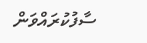ސާފުކުރައްވަން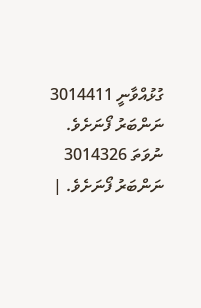ގުޅުއްވާނީ 3014411 ނަންބަރު ފޯނަށެވެ. ނުވަތަ 3014326 ނަންބަރު ފޯނަށެވެ. |